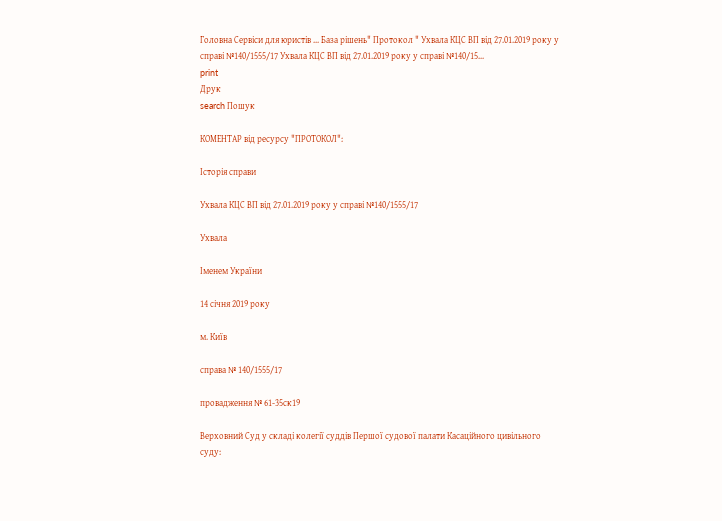Головна Сервіси для юристів ... База рішень" Протокол " Ухвала КЦС ВП від 27.01.2019 року у справі №140/1555/17 Ухвала КЦС ВП від 27.01.2019 року у справі №140/15...
print
Друк
search Пошук

КОМЕНТАР від ресурсу "ПРОТОКОЛ":

Історія справи

Ухвала КЦС ВП від 27.01.2019 року у справі №140/1555/17

Ухвала

Іменем України

14 січня 2019 року

м. Київ

справа № 140/1555/17

провадження № 61-35ск19

Верховний Суд у складі колегії суддів Першої судової палати Касаційного цивільного суду: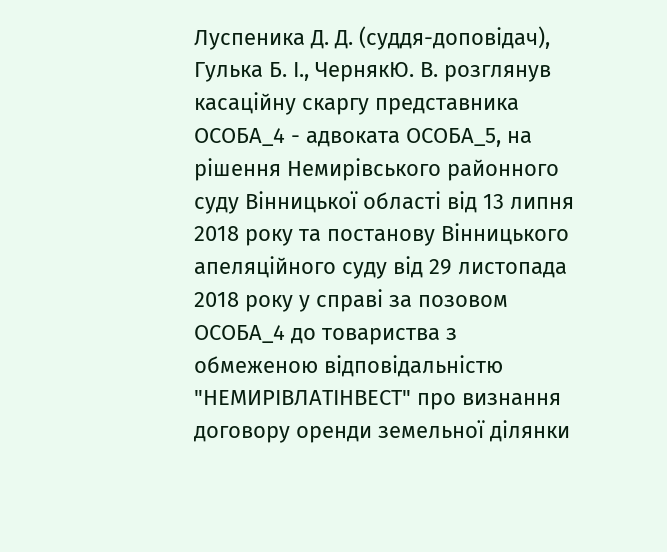Луспеника Д. Д. (суддя-доповідач), Гулька Б. І., ЧернякЮ. В. розглянув касаційну скаргу представника ОСОБА_4 - адвоката ОСОБА_5, на рішення Немирівського районного суду Вінницької області від 13 липня 2018 року та постанову Вінницького апеляційного суду від 29 листопада 2018 року у справі за позовом ОСОБА_4 до товариства з обмеженою відповідальністю "НЕМИРІВЛАТІНВЕСТ" про визнання договору оренди земельної ділянки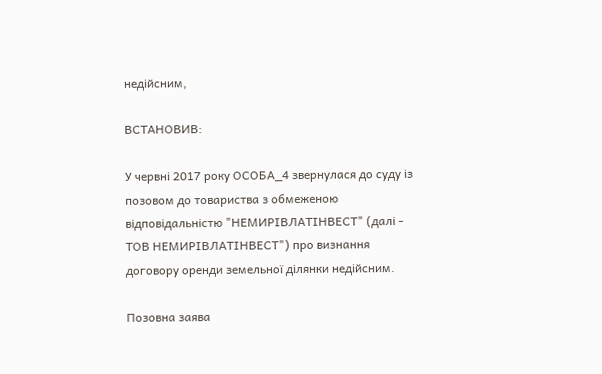недійсним,

ВСТАНОВИВ:

У червні 2017 року ОСОБА_4 звернулася до суду із позовом до товариства з обмеженою відповідальністю "НЕМИРІВЛАТІНВЕСТ" (далі - ТОВ НЕМИРІВЛАТІНВЕСТ") про визнання договору оренди земельної ділянки недійсним.

Позовна заява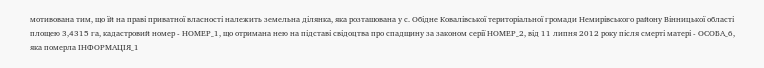мотивована тим, що їй на праві приватної власності належить земельна ділянка, яка розташована у с. Обідне Ковалівської територіальної громади Немирівського району Вінницької області площею 3,4315 га, кадастровий номер - НОМЕР_1, що отримана нею на підставі свідоцтва про спадщину за законом серії НОМЕР_2, від 11 липня 2012 року після смерті матері - ОСОБА_6, яка померла ІНФОРМАЦІЯ_1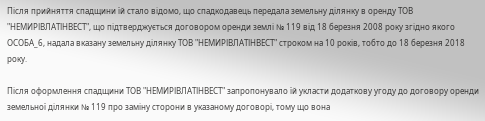Після прийняття спадщини їй стало відомо, що спадкодавець передала земельну ділянку в оренду ТОВ "НЕМИРІВЛАТІНВЕСТ", що підтверджується договором оренди землі № 119 від 18 березня 2008 року згідно якого ОСОБА_6, надала вказану земельну ділянку ТОВ "НЕМИРІВЛАТІНВЕСТ" строком на 10 років, тобто до 18 березня 2018 року.

Після оформлення спадщини ТОВ "НЕМИРІВЛАТІНВЕСТ" запропонувало їй укласти додаткову угоду до договору оренди земельної ділянки № 119 про заміну сторони в указаному договорі, тому що вона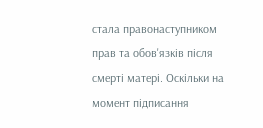стала правонаступником прав та обов'язків після смерті матері. Оскільки на момент підписання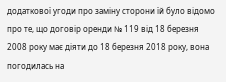додаткової угоди про заміну сторони їй було відомо про те, що договір оренди № 119 від 18 березня 2008 року має діяти до 18 березня 2018 року, вона погодилась на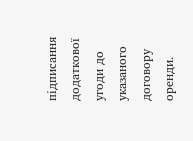підписання додаткової угоди до указаного договору оренди.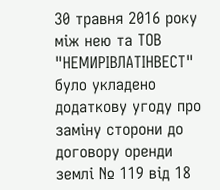30 травня 2016 року між нею та ТОВ "НЕМИРІВЛАТІНВЕСТ" було укладено додаткову угоду про заміну сторони до договору оренди землі № 119 від 18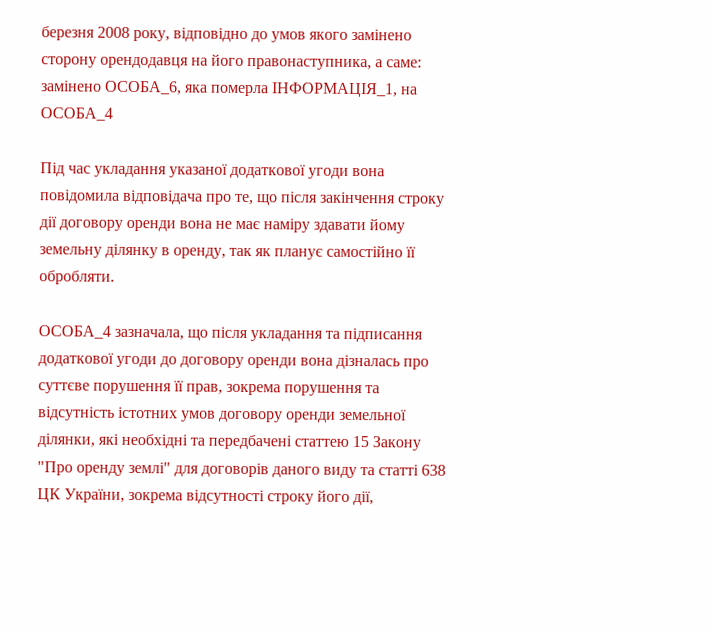березня 2008 року, відповідно до умов якого замінено сторону орендодавця на його правонаступника, а саме: замінено ОСОБА_6, яка померла ІНФОРМАЦІЯ_1, на ОСОБА_4

Під час укладання указаної додаткової угоди вона повідомила відповідача про те, що після закінчення строку дії договору оренди вона не має наміру здавати йому земельну ділянку в оренду, так як планує самостійно її обробляти.

ОСОБА_4 зазначала, що після укладання та підписання додаткової угоди до договору оренди вона дізналась про суттєве порушення її прав, зокрема порушення та відсутність істотних умов договору оренди земельної ділянки, які необхідні та передбачені статтею 15 Закону "Про оренду землі" для договорів даного виду та статті 638 ЦК України, зокрема відсутності строку його дії,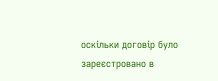оскільки договір було зареєстровано в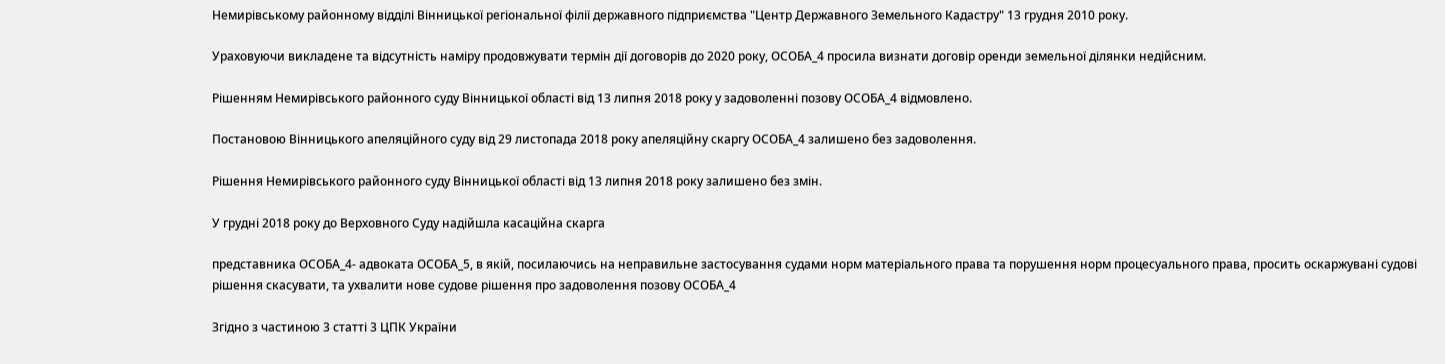Немирівському районному відділі Вінницької регіональної філії державного підприємства "Центр Державного Земельного Кадастру" 13 грудня 2010 року.

Ураховуючи викладене та відсутність наміру продовжувати термін дії договорів до 2020 року, ОСОБА_4 просила визнати договір оренди земельної ділянки недійсним.

Рішенням Немирівського районного суду Вінницької області від 13 липня 2018 року у задоволенні позову ОСОБА_4 відмовлено.

Постановою Вінницького апеляційного суду від 29 листопада 2018 року апеляційну скаргу ОСОБА_4 залишено без задоволення.

Рішення Немирівського районного суду Вінницької області від 13 липня 2018 року залишено без змін.

У грудні 2018 року до Верховного Суду надійшла касаційна скарга

представника ОСОБА_4- адвоката ОСОБА_5, в якій, посилаючись на неправильне застосування судами норм матеріального права та порушення норм процесуального права, просить оскаржувані судові рішення скасувати, та ухвалити нове судове рішення про задоволення позову ОСОБА_4

Згідно з частиною 3 статті 3 ЦПК України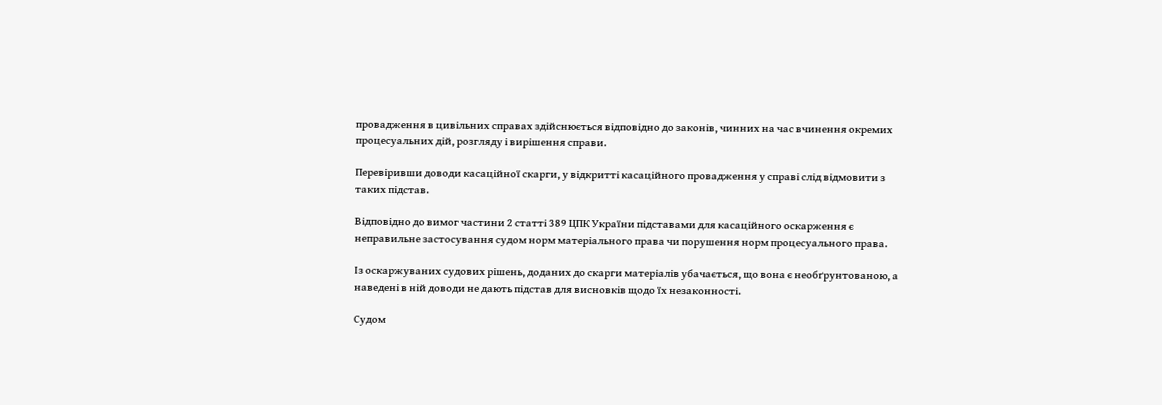провадження в цивільних справах здійснюється відповідно до законів, чинних на час вчинення окремих процесуальних дій, розгляду і вирішення справи.

Перевіривши доводи касаційної скарги, у відкритті касаційного провадження у справі слід відмовити з таких підстав.

Відповідно до вимог частини 2 статті 389 ЦПК України підставами для касаційного оскарження є неправильне застосування судом норм матеріального права чи порушення норм процесуального права.

Із оскаржуваних судових рішень, доданих до скарги матеріалів убачається, що вона є необґрунтованою, а наведені в ній доводи не дають підстав для висновків щодо їх незаконності.

Судом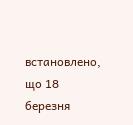встановлено, що 18 березня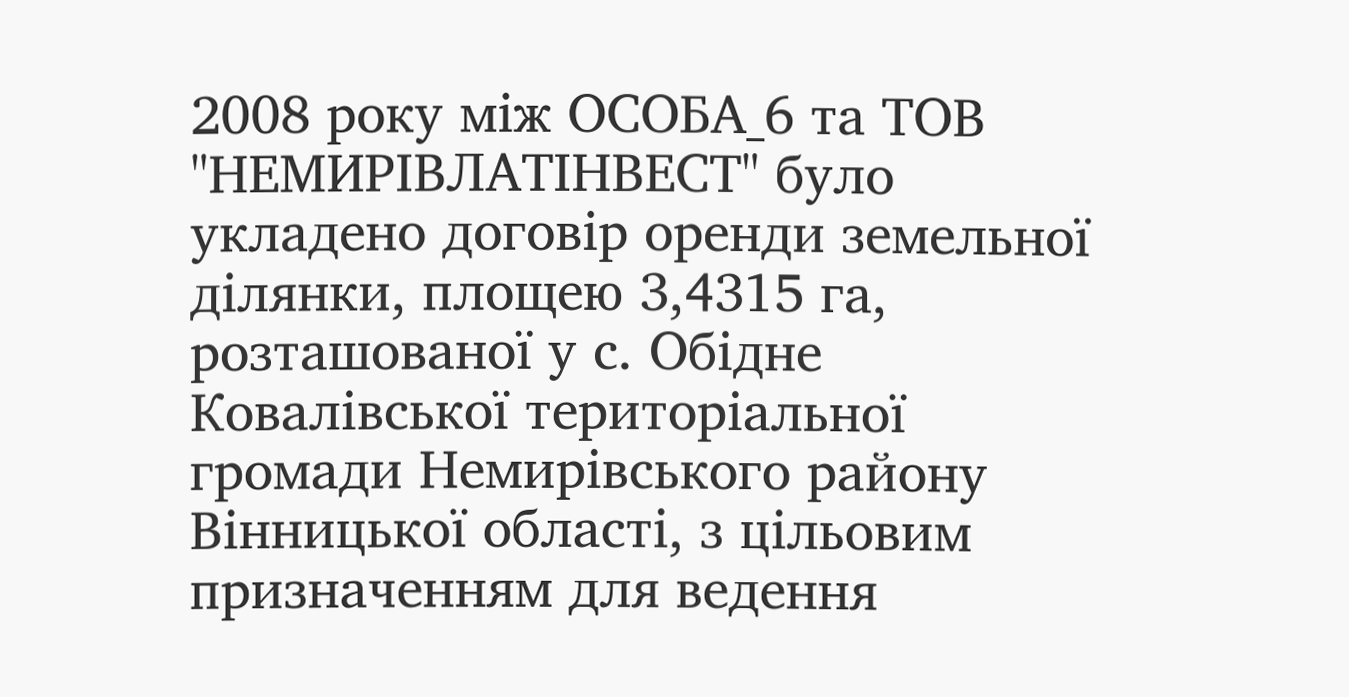2008 року між ОСОБА_6 та ТОВ "НЕМИРІВЛАТІНВЕСТ" було укладено договір оренди земельної ділянки, площею 3,4315 га, розташованої у с. Обідне Ковалівської територіальної громади Немирівського району Вінницької області, з цільовим призначенням для ведення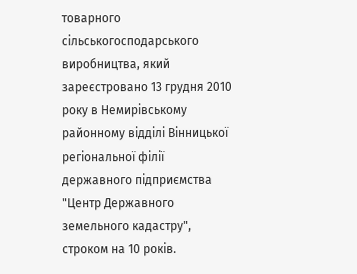товарного сільськогосподарського виробництва, який зареєстровано 13 грудня 2010 року в Немирівському районному відділі Вінницької регіональної філії державного підприємства "Центр Державного земельного кадастру", строком на 10 років.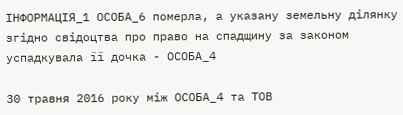ІНФОРМАЦІЯ_1 ОСОБА_6 померла, а указану земельну ділянку згідно свідоцтва про право на спадщину за законом успадкувала її дочка - ОСОБА_4

30 травня 2016 року між ОСОБА_4 та ТОВ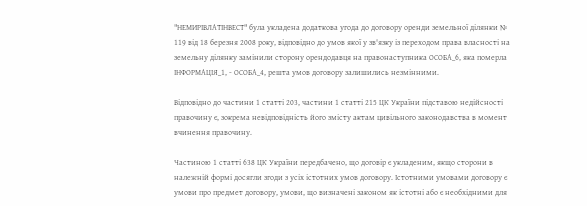"НЕМИРІВЛАТІНВЕСТ" була укладена додаткова угода до договору оренди земельної ділянки № 119 від 18 березня 2008 року, відповідно до умов якої у зв'язку із переходом права власності на земельну ділянку замінили сторону орендодавця на правонаступника ОСОБА_6, яка померла ІНФОРМАЦІЯ_1, - ОСОБА_4, решта умов договору залишились незмінними.

Відповідно до частини 1 статті 203, частини 1 статті 215 ЦК України підставою недійсності правочину є, зокрема невідповідність його змісту актам цивільного законодавства в момент вчинення правочину.

Частиною 1 статті 638 ЦК України передбачено, що договір є укладеним, якщо сторони в належній формі досягли згоди з усіх істотних умов договору. Істотними умовами договору є умови про предмет договору, умови, що визначені законом як істотні або є необхідними для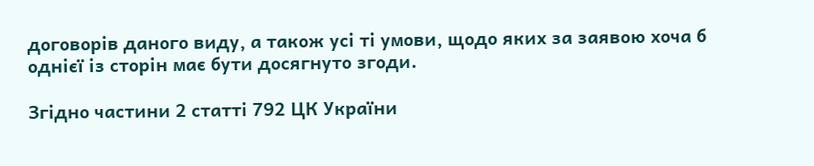договорів даного виду, а також усі ті умови, щодо яких за заявою хоча б однієї із сторін має бути досягнуто згоди.

Згідно частини 2 статті 792 ЦК України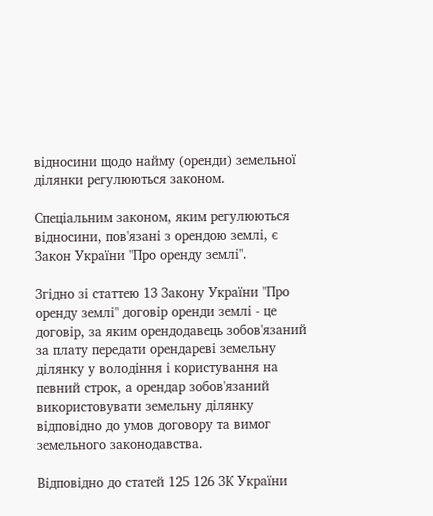відносини щодо найму (оренди) земельної ділянки регулюються законом.

Спеціальним законом, яким регулюються відносини, пов'язані з орендою землі, є Закон України "Про оренду землі".

Згідно зі статтею 13 Закону України "Про оренду землі" договір оренди землі - це договір, за яким орендодавець зобов'язаний за плату передати орендареві земельну ділянку у володіння і користування на певний строк, а орендар зобов'язаний використовувати земельну ділянку відповідно до умов договору та вимог земельного законодавства.

Відповідно до статей 125 126 ЗК України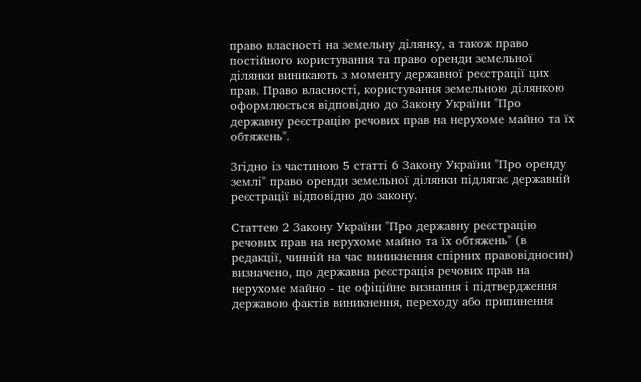право власності на земельну ділянку, а також право постійного користування та право оренди земельної ділянки виникають з моменту державної реєстрації цих прав. Право власності, користування земельною ділянкою оформлюється відповідно до Закону України "Про державну реєстрацію речових прав на нерухоме майно та їх обтяжень".

Згідно із частиною 5 статті 6 Закону України "Про оренду землі" право оренди земельної ділянки підлягає державній реєстрації відповідно до закону.

Статтею 2 Закону України "Про державну реєстрацію речових прав на нерухоме майно та їх обтяжень" (в редакції, чинній на час виникнення спірних правовідносин) визначено, що державна реєстрація речових прав на нерухоме майно - це офіційне визнання і підтвердження державою фактів виникнення, переходу або припинення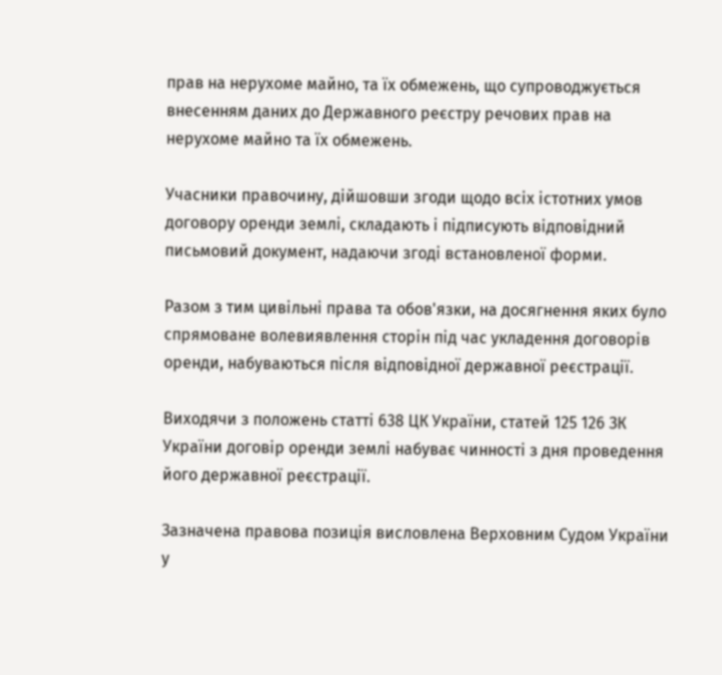прав на нерухоме майно, та їх обмежень, що супроводжується внесенням даних до Державного реєстру речових прав на нерухоме майно та їх обмежень.

Учасники правочину, дійшовши згоди щодо всіх істотних умов договору оренди землі, складають і підписують відповідний письмовий документ, надаючи згоді встановленої форми.

Разом з тим цивільні права та обов'язки, на досягнення яких було спрямоване волевиявлення сторін під час укладення договорів оренди, набуваються після відповідної державної реєстрації.

Виходячи з положень статті 638 ЦК України, статей 125 126 ЗК України договір оренди землі набуває чинності з дня проведення його державної реєстрації.

Зазначена правова позиція висловлена Верховним Судом України у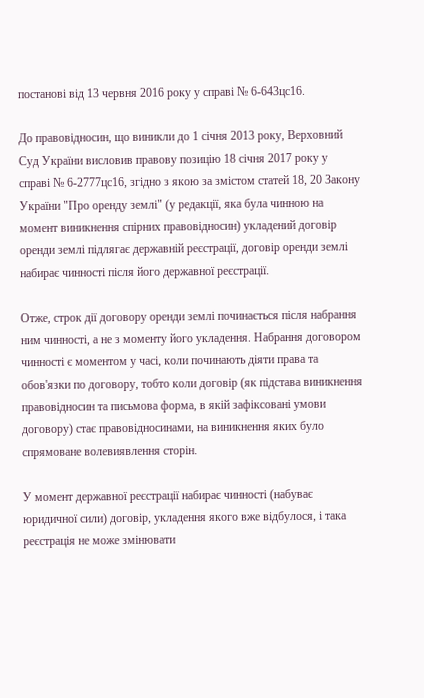постанові від 13 червня 2016 року у справі № 6-643цс16.

До правовідносин, що виникли до 1 січня 2013 року, Верховний Суд України висловив правову позицію 18 січня 2017 року у справі № 6-2777цс16, згідно з якою за змістом статей 18, 20 Закону України "Про оренду землі" (у редакції, яка була чинною на момент виникнення спірних правовідносин) укладений договір оренди землі підлягає державній реєстрації, договір оренди землі набирає чинності після його державної реєстрації.

Отже, строк дії договору оренди землі починається після набрання ним чинності, а не з моменту його укладення. Набрання договором чинності є моментом у часі, коли починають діяти права та обов'язки по договору, тобто коли договір (як підстава виникнення правовідносин та письмова форма, в якій зафіксовані умови договору) стає правовідносинами, на виникнення яких було спрямоване волевиявлення сторін.

У момент державної реєстрації набирає чинності (набуває юридичної сили) договір, укладення якого вже відбулося, і така реєстрація не може змінювати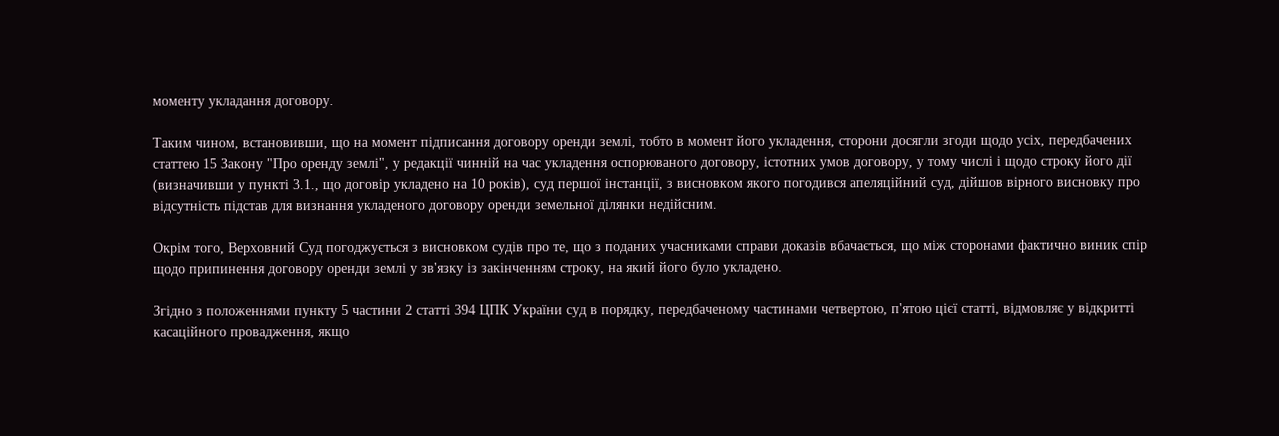моменту укладання договору.

Таким чином, встановивши, що на момент підписання договору оренди землі, тобто в момент його укладення, сторони досягли згоди щодо усіх, передбачених статтею 15 Закону "Про оренду землі", у редакції чинній на час укладення оспорюваного договору, істотних умов договору, у тому числі і щодо строку його дії (визначивши у пункті 3.1., що договір укладено на 10 років), суд першої інстанції, з висновком якого погодився апеляційний суд, дійшов вірного висновку про відсутність підстав для визнання укладеного договору оренди земельної ділянки недійсним.

Окрім того, Верховний Суд погоджується з висновком судів про те, що з поданих учасниками справи доказів вбачається, що між сторонами фактично виник спір щодо припинення договору оренди землі у зв'язку із закінченням строку, на який його було укладено.

Згідно з положеннями пункту 5 частини 2 статті 394 ЦПК України суд в порядку, передбаченому частинами четвертою, п'ятою цієї статті, відмовляє у відкритті касаційного провадження, якщо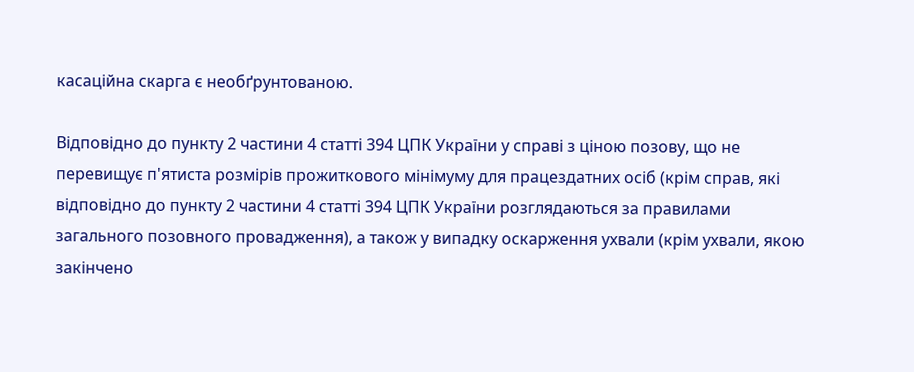касаційна скарга є необґрунтованою.

Відповідно до пункту 2 частини 4 статті 394 ЦПК України у справі з ціною позову, що не перевищує п'ятиста розмірів прожиткового мінімуму для працездатних осіб (крім справ, які відповідно до пункту 2 частини 4 статті 394 ЦПК України розглядаються за правилами загального позовного провадження), а також у випадку оскарження ухвали (крім ухвали, якою закінчено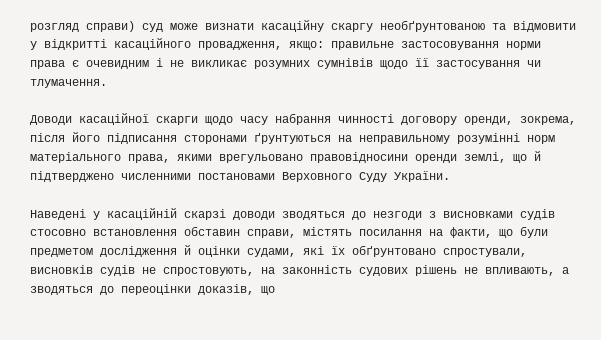розгляд справи) суд може визнати касаційну скаргу необґрунтованою та відмовити у відкритті касаційного провадження, якщо: правильне застосовування норми права є очевидним і не викликає розумних сумнівів щодо її застосування чи тлумачення.

Доводи касаційної скарги щодо часу набрання чинності договору оренди, зокрема, після його підписання сторонами ґрунтуються на неправильному розумінні норм матеріального права, якими врегульовано правовідносини оренди землі, що й підтверджено численними постановами Верховного Суду України.

Наведені у касаційній скарзі доводи зводяться до незгоди з висновками судів стосовно встановлення обставин справи, містять посилання на факти, що були предметом дослідження й оцінки судами, які їх обґрунтовано спростували, висновків судів не спростовують, на законність судових рішень не впливають, а зводяться до переоцінки доказів, що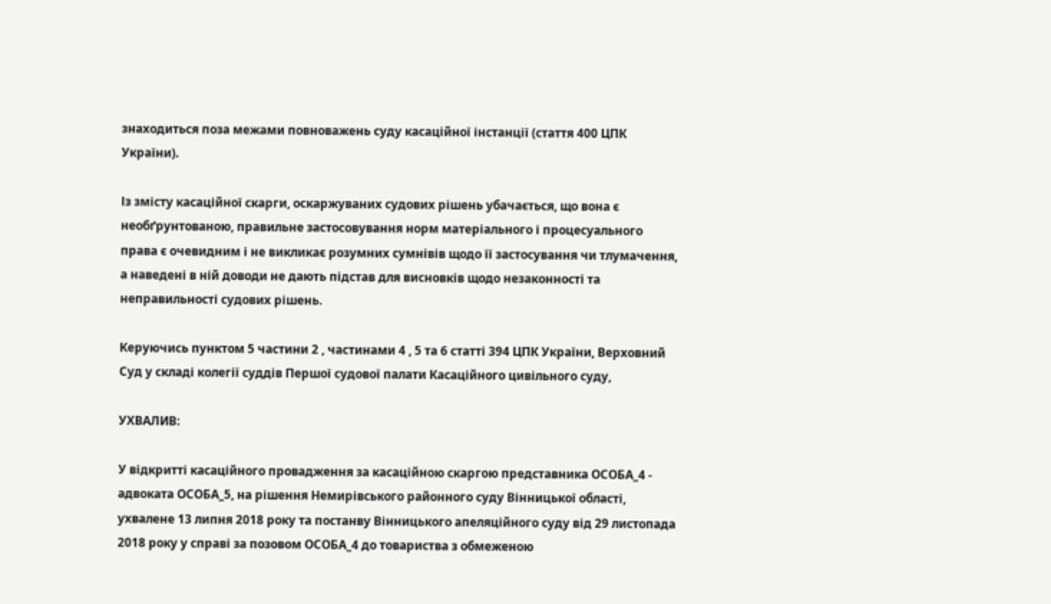знаходиться поза межами повноважень суду касаційної інстанції (стаття 400 ЦПК України).

Із змісту касаційної скарги, оскаржуваних судових рішень убачається, що вона є необґрунтованою, правильне застосовування норм матеріального і процесуального права є очевидним і не викликає розумних сумнівів щодо її застосування чи тлумачення, а наведені в ній доводи не дають підстав для висновків щодо незаконності та неправильності судових рішень.

Керуючись пунктом 5 частини 2 , частинами 4 , 5 та 6 статті 394 ЦПК України, Верховний Суд у складі колегії суддів Першої судової палати Касаційного цивільного суду,

УХВАЛИВ:

У відкритті касаційного провадження за касаційною скаргою представника ОСОБА_4 - адвоката ОСОБА_5, на рішення Немирівського районного суду Вінницької області, ухвалене 13 липня 2018 року та постанву Вінницького апеляційного суду від 29 листопада 2018 року у справі за позовом ОСОБА_4 до товариства з обмеженою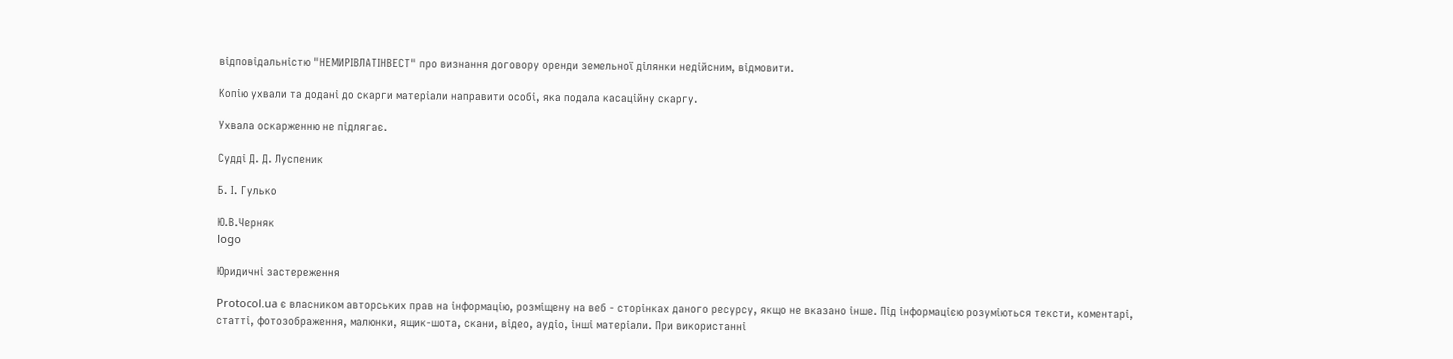відповідальністю "НЕМИРІВЛАТІНВЕСТ" про визнання договору оренди земельної ділянки недійсним, відмовити.

Копію ухвали та додані до скарги матеріали направити особі, яка подала касаційну скаргу.

Ухвала оскарженню не підлягає.

Судді Д. Д. Луспеник

Б. І. Гулько

Ю.В.Черняк
logo

Юридичні застереження

Protocol.ua є власником авторських прав на інформацію, розміщену на веб - сторінках даного ресурсу, якщо не вказано інше. Під інформацією розуміються тексти, коментарі, статті, фотозображення, малюнки, ящик-шота, скани, відео, аудіо, інші матеріали. При використанні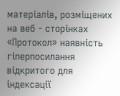матеріалів, розміщених на веб - сторінках «Протокол» наявність гіперпосилання відкритого для індексації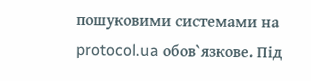пошуковими системами на protocol.ua обов`язкове. Під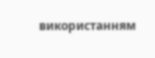використанням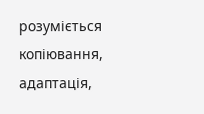розуміється копіювання, адаптація,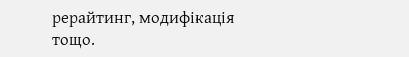рерайтинг, модифікація тощо.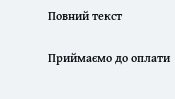Повний текст

Приймаємо до оплати